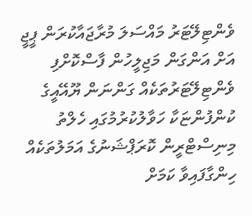ވެންޓިލޭޓަރު މައްސަލަ މުރާޖައާކުރަން ޕީޖީ އަށް އަންގަން މަޖިލީހުން ފާސްކޮށްފި
ވެންޓިލޭޓަރުތަކެއް ގަންނަން ޔޫއޭއީގެ ކުންފުންޏަކާ ހަވާލުކުރުމުގައި ހެލްތު މިނިސްޓްރީން ކޮރަޕްޝަނުގެ އަމަލުތަކެއް ހިންގާފައިވާ ކަމަށް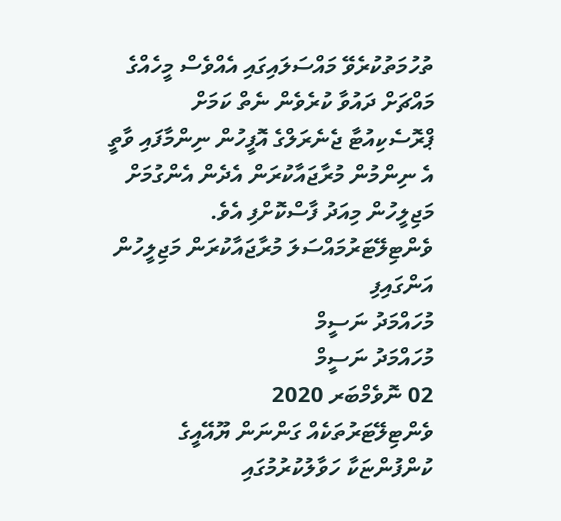ތުހުމަތުކުރެވޭ މައްސަލައިގައި އެއްވެސް މީހެއްގެ މައްޗަށް ދައުވާ ކުރެވެން ނެތް ކަމަށް ޕްރޮސެކިއުޓާ ޖެނެރަލްގެ އޮފީހުން ނިންމާފައި ވާތީ އެ ނިންމުން މުރާޖައާކުރަން އެދެން އެންގުމަށް މަޖިލީހުން މިއަދު ފާސްކޮށްފި އެވެ.
ވެންޓިލޭޓަރުމައްސަލަ މުރާޖައާކުރަން މަޖިލީހުން އަންގައިފި
މުހައްމަދު ނަސީމް
މުހައްމަދު ނަސީމް
02 ނޮވެމްބަރ 2020
ވެންޓިލޭޓަރުތަކެއް ގަންނަން ޔޫއޭއީގެ ކުންފުންޏަކާ ހަވާލުކުރުމުގައި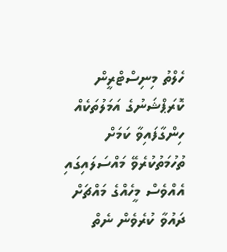ހެލްތު މިނިސްޓްރީން ކޮރަޕްޝަނުގެ އަމަލުތަކެއް ހިންގާފައިވާ ކަމަށް ތުހުމަތުކުރެވޭ މައްސަލައިގައި އެއްވެސް މީހެއްގެ މައްޗަށް ދައުވާ ކުރެވެން ނެތް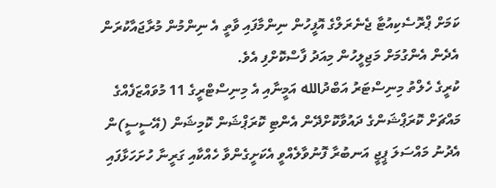ކަމަށް ޕްރޮސެކިއުޓާ ޖެނެރަލްގެ އޮފީހުން ނިންމާފައި ވާތީ އެ ނިންމުން މުރާޖައާކުރަން އެދެން އެންގުމަށް މަޖިލީހުން މިއަދު ފާސްކޮށްފި އެވެ.
ކުރީގެ ހެލްތު މިނިސްޓަރު އަބްދުالله އަމީނާއި އެ މިނިސްޓްރީގެ 11 މުވައްޒަފެއްގެ މައްޗަށް ކޮރަޕްޝަންގެ ދައުވާކޮށްދޭން އެންޓި ކޮރަޕްޝަން ކޮމިޝަން (އޭސީސީ)ން އެދުނު މައްސަލަ ޕީޖީ އަނބުރާ ފޮނުވާލެއްވީ އެކަށީގެންވާ ހެއްކާއި ގަރީނާ ހުށަހަޅާފައި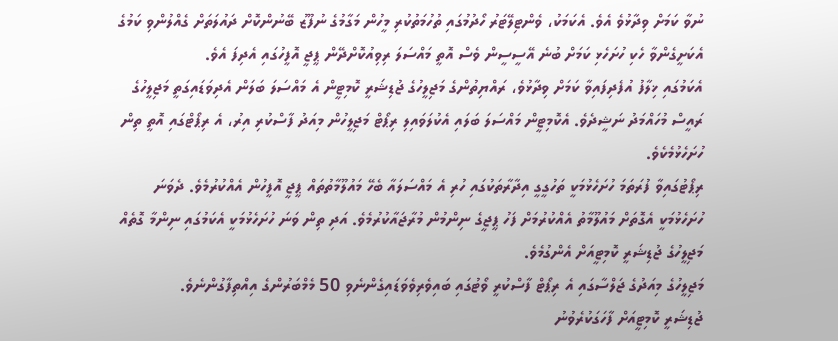ނުވާ ކަމަށް ވިދާޅުވެ އެވެ. އެކަމަކު، ވެންޓިލޭޓަރު ހޯދުމުގައި ތުހުމަތުކުރި މީހުން މަގާމުގެ ނުފޫޒު ބޭނުންކޮށް ދައުލަތަށް ގެއްލުންވި ކަމުގެ އެކަށީގެންވާ ހެކި ހުށަހެޅި ކަމަށް ބުނެ އޭސީސީން ވެސް އޮތީ މައްސަލަ ރިވިއުކޮށްދޭން ޕީޖީ އޮފީހުގައި އެދިފަ އެވެ.
އެކަމުގައި ޚިލާފު އުފެދިފައިވާ ކަމަށް ވިދާޅުވެ، ރައްޔިތުންގެ މަޖިލީހުގެ ޖުޑިޝަރީ ކޮމިޓީން އެ މައްސަލަ ބަލަން އެދިވަޑައިގަތީ މަޖިލީހުގެ ރައީސް މުހައްމަދު ނަޝީދެވެ. އެކޮމިޓީން މައްސަލަ ބަލައި އެކުލަވައިލި ރިޕޯޓް މަޖިލީހުން މިއަދު ފާސްކުރި އިރު، އެ ރިޕޯޓްގައި އޮތީ ތިން ހުށަހެޅުމެކެވެ.
ރިޕޯޓުގައިވާ ފުރަތަމަ ހުށަހެޅުމަކީ ތަހުގީގީ އިދާރާތަކުގައި ހުރި އެ މައްސަލައާ ބެހޭ މައުލޫމާތުތައް ޕީޖީ އޮފީހުން އެއްކުރުމެވެ. ދެވަނަ ހުށަހެޅުމަކީ އެގޮތަށް މައުލޫމާތު އެއްކުރުމަށް ފަހު ޕީޖީގެ ނިންމުން މުރާޖައާކުރުމެވެ. އަދި ތިން ވަނަ ހުށަހެޅުމަކީ އެކަމުގައި ނިންމާ ގޮތެއް މަޖިލީހުގެ ޖުޑިޝަރީ ކޮމިޓީއަށް އެންގުމެވެ.
މަޖިލީހުގެ މިއަދުގެ ޖަލްސާގައި އެ ރިޕޯޓް ފާސްކުރީ ވޯޓުގައި ބައިވެރިވެވަޑައިގެންނެވި 50 މެމްބަރުންގެ އިއްތިފާގުންނެވެ.
ޖުޑިޝަރީ ކޮމިޓީއަށް ފާހަގަކުރެވުނު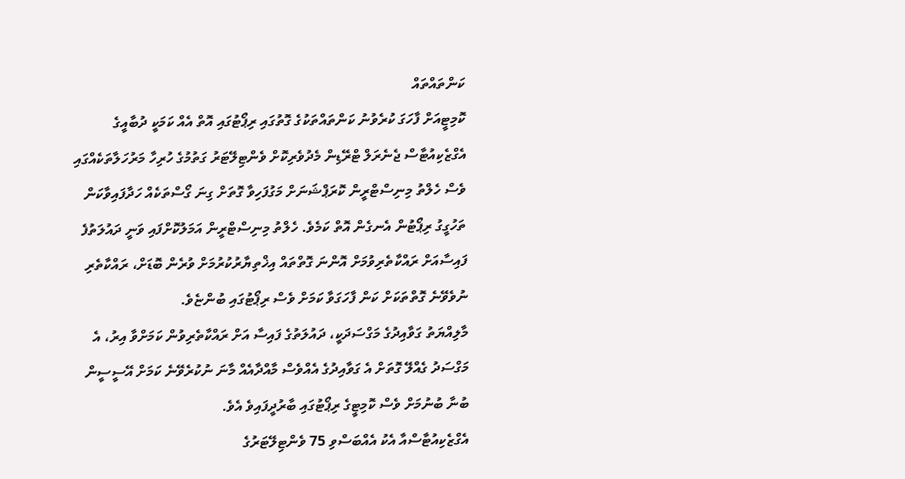ކަންތައްތައް
ކޮމިޓީއަށް ފާހަގަ ކުރެވުނު ކަންތައްތަކުގެ ގޮތުގައި ރިޕޯޓުގައި އޮތް އެއް ކަމަކީ ދުބާއީގެ އެގްޒެކިއުޓާސް ޖެނެރަލް ޓްރޭޑިން މެދުވެރިކޮށް ވެންޓިލޭޓަރު ގަތުމުގެ ހުރިހާ މަރުހަލާތަކެއްގައި ވެސް ހެލްތު މިނިސްޓްރީން ކޮރަޕްޝަނަށް މަގުފަހިވާ ގޮތަށް ގިނަ ގޯސްތަކެއް ހަދާފައިވާކަން ތަހުގީގު ރިޕޯޓުން އެނގެން އޮތް ކަމެވެ. ހެލްތު މިނިސްޓްރީން އަމަލުކޮށްފައި ވަނީ ދައުލަތުފެ ފައިސާއަށް ރައްކާތެރިވުމަށް އޮންނަ ގޮތްތައް އިޚްތިޔާރުކުރުމަށް ވުރެން ބޮޑަށް، ރައްކާތެރި ނުވެވޭނެ ގޮތްތަކަށް ކަން ފާހަގަވާ ކަމަށް ވެސް ރިޕޯޓުގައި ބުންޏެވެ.
މާލިއްޔަތު ގަވާއިދުގެ މަގްސަދަކީ، ދައުލަތުގެ ފައިސާ އަށް ރައްކާތެރިވުން ކަމަށްވާ އިރު، އެ މަގްސަދު ގެއްލޭ ގޮތަށް އެ ގަވާއިދުގެ އެއްވެސް މާއްދާއެއް މާނަ ނުކުރެވޭނެ ކަމަށް އޭސީސީން ބުނާ ބުނުމަށް ވެސް ކޮމިޓީގެ ރިޕޯޓުގައި ބާރުދީފައިވެ އެވެ.
އެގްޒެކިއުޓާސްއާ އެކު އެއްބަސްވި 75 ވެންޓިލޭޓަރުގެ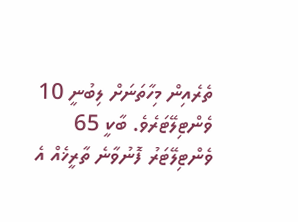ތެރެއިން މިހާތަނަށް ލިބުނީ 10 ވެންޓިލޭޓަރެވެ. ބާކީ 65 ވެންޓިލޭޓަރު ފޮނުވާނެ ތާރީޚެއް އެ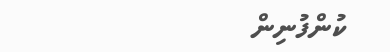ކުންފުނިން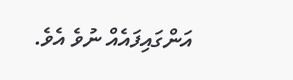އަންގައިފައެއް ނުވެ އެވެ.